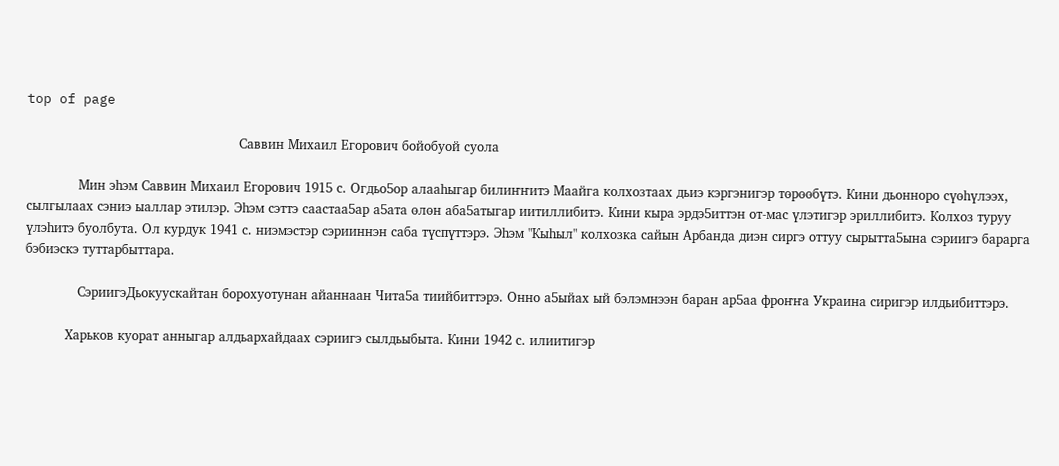top of page

                                                     Саввин Михаил Егорович бойобуой суола

             Мин эhэм Саввин Михаил Егорович 1915 с. Огдьо5ор алааhыгар билиҥҥитэ Маайга колхозтаах дьиэ кэргэнигэр тѳрѳѳбүтэ. Кини дьонноро сүѳhүлээх, сылгылаах сэниэ ыаллар этилэр. Эhэм сэттэ саастаа5ар а5ата ѳлѳн аба5атыгар иитиллибитэ. Кини кыра эрдэ5иттэн от-мас үлэтигэр эриллибитэ. Колхоз туруу үлэhитэ буолбута. Ол курдук 1941 с. ниэмэстэр сэрииннэн саба түспүттэрэ. Эhэм "Кыhыл" колхозка сайын Арбанда диэн сиргэ оттуу сырытта5ына сэриигэ барарга бэбиэскэ туттарбыттара.

             СэриигэДьокуускайтан борохуотунан айаннаан Чита5а тиийбиттэрэ. Онно а5ыйах ый бэлэмнээн баран ар5аа фроҥҥа Украина сиригэр илдьибиттэрэ.

          Харьков куорат анныгар алдьархайдаах сэриигэ сылдьыбыта. Кини 1942 с. илиитигэр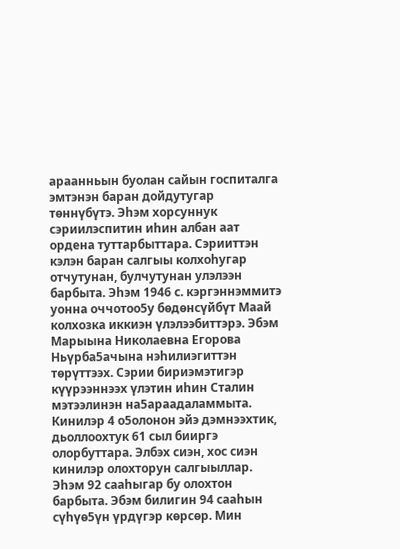араанньын буолан сайын госпиталга эмтэнэн баран дойдутугар тѳннүбүтэ. Эhэм хорсуннук сэриилэспитин иhин албан аат ордена туттарбыттара. Сэрииттэн кэлэн баран салгыы колхоhугар отчутунан, булчутунан улэлээн барбыта. Эhэм 1946 с. кэргэннэммитэ уонна оччотоо5у бѳдѳнсүйбүт Маай колхозка иккиэн үлэлээбиттэрэ. Эбэм Марыына Николаевна Егорова Ньүрба5ачына нэhилиэгиттэн тѳрүттээх. Сэрии бириэмэтигэр күүрээннээх үлэтин иhин Сталин мэтээлинэн на5араадаламмыта. Кинилэр 4 о5олонон эйэ дэмнээхтик, дьоллоохтук 61 сыл бииргэ олорбуттара. Элбэх сиэн, хос сиэн кинилэр олохторун салгыыллар. Эhэм 92 сааhыгар бу олохтон барбыта. Эбэм билигин 94 сааhын сүhүѳ5үн үрдүгэр кѳрсѳр. Мин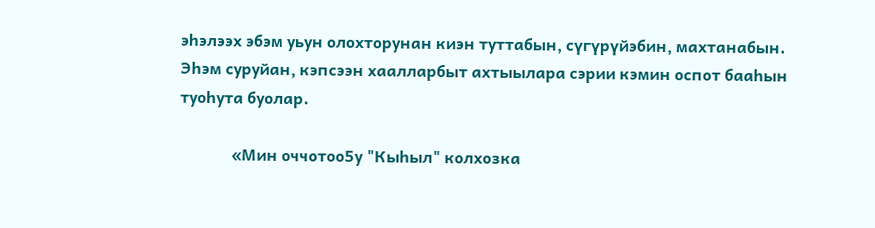эhэлээх эбэм уьун олохторунан киэн туттабын, сүгүрүйэбин, махтанабын. Эhэм суруйан, кэпсээн хаалларбыт ахтыылара сэрии кэмин оспот бааhын туоhута буолар.

             «Мин оччотоо5у "Кыhыл" колхозка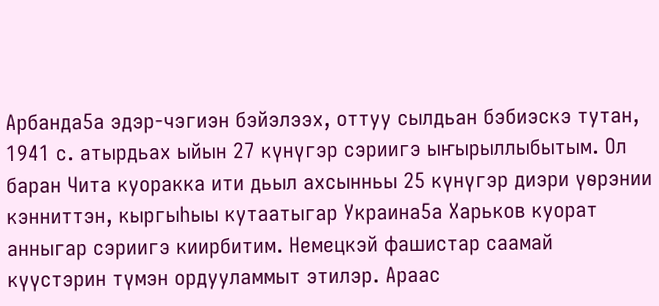Арбанда5а эдэр-чэгиэн бэйэлээх, оттуу сылдьан бэбиэскэ тутан, 1941 с. атырдьах ыйын 27 күнүгэр сэриигэ ыҥырыллыбытым. Ол баран Чита куоракка ити дьыл ахсынньы 25 күнүгэр диэри үѳрэнии кэнниттэн, кыргыhыы кутаатыгар Украина5а Харьков куорат анныгар сэриигэ киирбитим. Немецкэй фашистар саамай күүстэрин түмэн ордууламмыт этилэр. Араас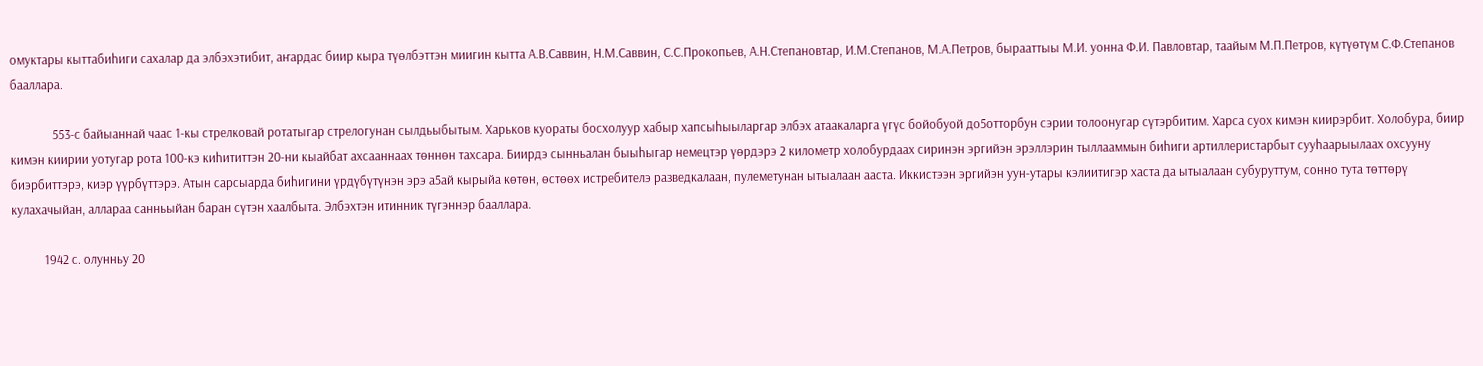омуктары кыттабиhиги сахалар да элбэхэтибит, аҥардас биир кыра түѳлбэттэн миигин кытта А.В.Саввин, Н.М.Саввин, С.С.Прокопьев, А.Н.Степановтар, И.М.Степанов, М.А.Петров, бырааттыы М.И. уонна Ф.И. Павловтар, таайым М.П.Петров, күтүѳтүм С.Ф.Степанов бааллара.

              553-с байыаннай чаас 1-кы стрелковай ротатыгар стрелогунан сылдьыбытым. Харьков куораты босхолуур хабыр хапсыhыыларгар элбэх атаакаларга үгүс бойобуой до5отторбун сэрии толоонугар сүтэрбитим. Харса суох кимэн киирэрбит. Холобура, биир кимэн киирии уотугар рота 100-кэ киhититтэн 20-ни кыайбат ахсааннаах тѳннѳн тахсара. Биирдэ сынньалан быыhыгар немецтэр үѳрдэрэ 2 километр холобурдаах сиринэн эргийэн эрэллэрин тыллааммын биhиги артиллеристарбыт сууhаарыылаах охсууну биэрбиттэрэ, киэр үүрбүттэрэ. Атын сарсыарда биhигини үрдүбүтүнэн эрэ а5ай кырыйа кѳтѳн, ѳстѳѳх истребителэ разведкалаан, пулеметунан ытыалаан ааста. Иккистээн эргийэн уун-утары кэлиитигэр хаста да ытыалаан субуруттум, сонно тута тѳттѳрү кулахачыйан, аллараа санньыйан баран сүтэн хаалбыта. Элбэхтэн итинник түгэннэр бааллара.

           1942 с. олунньу 20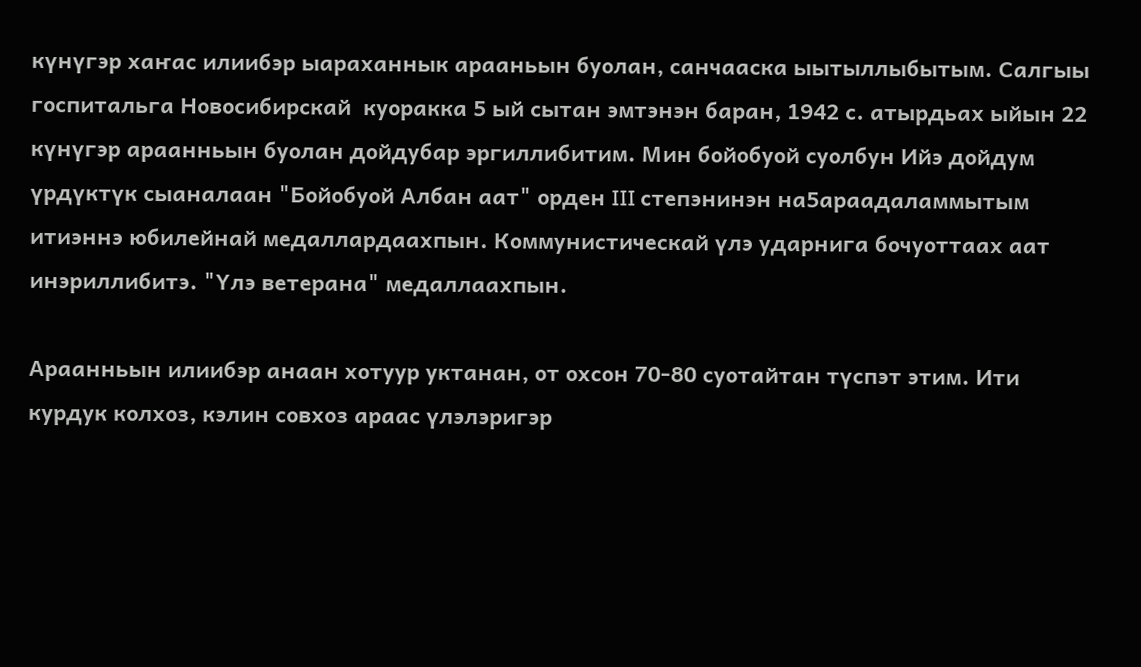күнүгэр хаҥас илиибэр ыараханнык арааньын буолан, санчааска ыытыллыбытым. Салгыы госпитальга Новосибирскай  куоракка 5 ый сытан эмтэнэн баран, 1942 с. атырдьах ыйын 22 күнүгэр араанньын буолан дойдубар эргиллибитим. Мин бойобуой суолбун Ийэ дойдум үрдүктүк сыаналаан "Бойобуой Албан аат" орден III степэнинэн на5араадаламмытым итиэннэ юбилейнай медаллардаахпын. Коммунистическай үлэ ударнига бочуоттаах аат инэриллибитэ. "Үлэ ветерана" медаллаахпын.

Араанньын илиибэр анаан хотуур уктанан, от охсон 70-80 суотайтан түспэт этим. Ити курдук колхоз, кэлин совхоз араас үлэлэригэр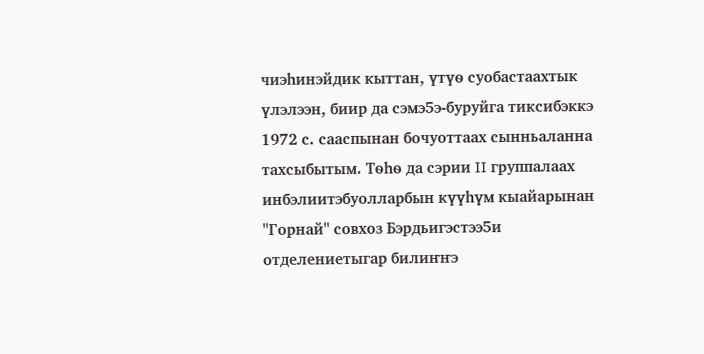чиэhинэйдик кыттан, үтүѳ суобастаахтык үлэлээн, биир да сэмэ5э-буруйга тиксибэккэ 1972 с. сааспынан бочуоттаах сынньаланна тахсыбытым. Тѳhѳ да сэрии II группалаах инбэлиитэбуолларбын күүhүм кыайарынан "Горнай" совхоз Бэрдьигэстээ5и отделениетыгар билиҥҥэ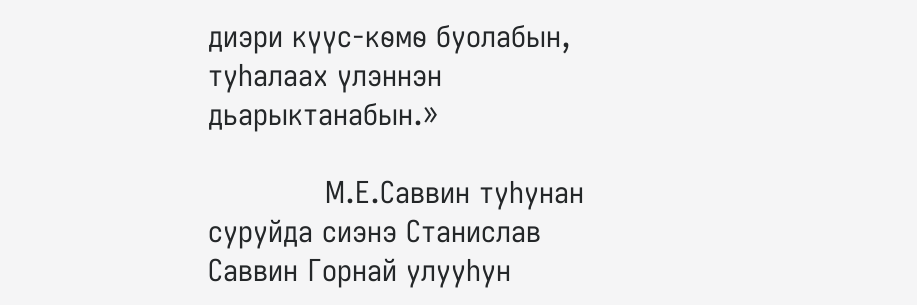диэри күүс-кѳмѳ буолабын, туhалаах үлэннэн дьарыктанабын.»

             М.Е.Саввин туhунан суруйда сиэнэ Станислав Саввин Горнай улууhун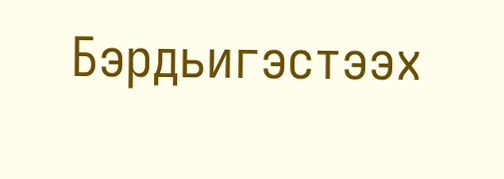Бэрдьигэстээх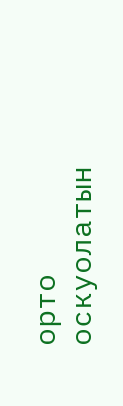орто оскуолатын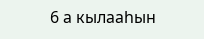6 а кылааhын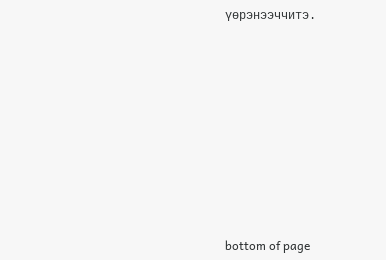үѳрэнээччитэ.










bottom of page